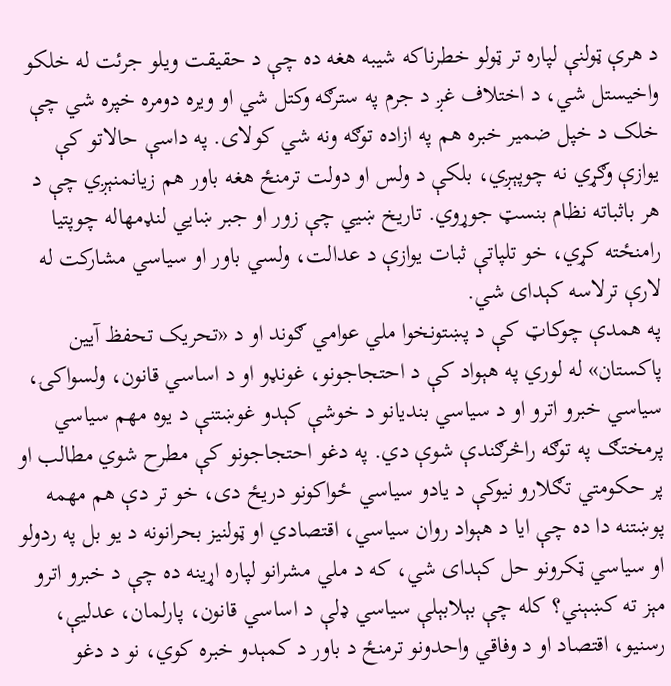د هرې ټولنې لپاره تر ټولو خطرناکه شیبه هغه ده چې د حقیقت ویلو جرئت له خلکو واخیستل شي، د اختلاف غږ د جرم په سترګه وکتل شي او ویره دومره خپره شي چې خلک د خپل ضمیر خبره هم په ازاده توګه ونه شي کولای. په داسې حالاتو کې یوازې وګړي نه چوپېږي، بلکې د ولس او دولت ترمنځ هغه باور هم زیانمنېږي چې د هر باثباته نظام بنسټ جوړوي. تاریخ ښيي چې زور او جبر ښايي لنډمهاله چوپتیا رامنځته کړي، خو تلپاتې ثبات یوازې د عدالت، ولسي باور او سیاسي مشارکت له لارې ترلاسه کېدای شي.
په همدې چوکاټ کې د پښتونخوا ملي عوامي ګوند او د «تحریک تحفظ آیین پاکستان» له لوري په هېواد کې د احتجاجونو، غونډو او د اساسي قانون، ولسواکۍ، سیاسي خبرو اترو او د سیاسي بندیانو د خوشې کېدو غوښتنې د یوه مهم سیاسي پرمختګ په توګه راڅرګندې شوې دي. په دغو احتجاجونو کې مطرح شوي مطالب او پر حکومتي تګلارو نیوکې د یادو سیاسي ځواکونو دریځ دی، خو تر دې هم مهمه پوښتنه دا ده چې ایا د هېواد روان سیاسي، اقتصادي او ټولنیز بحرانونه د یو بل په ردولو او سیاسي ټکرونو حل کېدای شي، که د ملي مشرانو لپاره اړینه ده چې د خبرو اترو مېز ته کښېني؟ کله چې بېلابېلې سیاسي ډلې د اساسي قانون، پارلمان، عدلیې، رسنیو، اقتصاد او د وفاقي واحدونو ترمنځ د باور د کمېدو خبره کوي، نو د دغو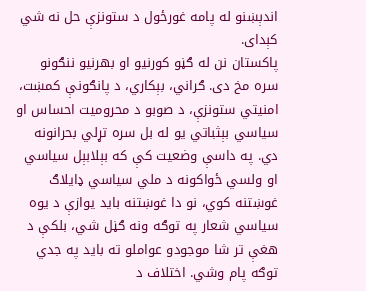اندېښنو له پامه غورځول د ستونزې حل نه شي کېدای.
پاکستان نن له ګڼو کورنیو او بهرنیو ننګونو سره مخ دی. ګراني، بېکاري، د پانګونې کمښت، امنیتي ستونزې، د صوبو د محرومیت احساس او سیاسي بېثباتي یو له بل سره تړلي بحرانونه دي. په داسې وضعیت کې که بېلابېل سیاسي او ولسي ځواکونه د ملي سیاسي ډایلاګ غوښتنه کوي، نو دا غوښتنه باید یوازې د یوه سیاسي شعار په توګه ونه ګڼل شي، بلکې د هغې تر شا موجودو عواملو ته باید په جدي توګه پام وشي. اختلاف د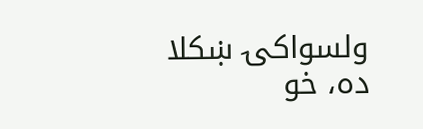ولسواکۍ ښکلا ده، خو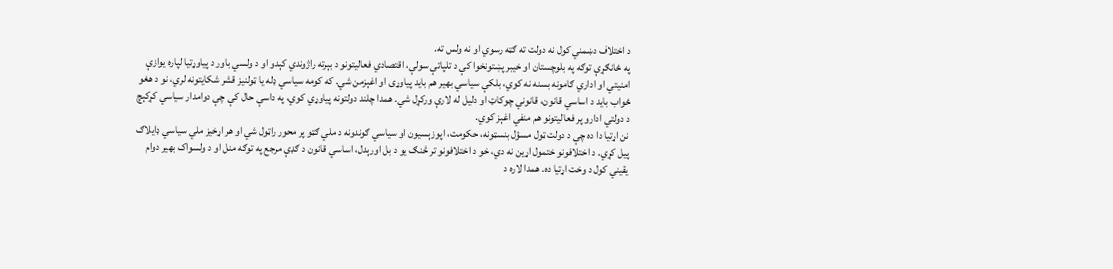د اختلاف دښمني کول نه دولت ته ګټه رسوي او نه ولس ته.
په ځانګړې توګه په بلوچستان او خیبر پښتونخوا کې د تلپاتې سولې، اقتصادي فعالیتونو د بېرته راژوندي کېدو او د ولسي باور د پیاوړتیا لپاره یوازې امنیتي او اداري ګامونه بسنه نه کوي، بلکې سیاسي بهیر هم باید پیاوړی او اغېزمن شي. که کومه سیاسي ډله یا ټولنیز قشر شکایتونه لري، نو د هغو ځواب باید د اساسي قانون، قانوني چوکاټ او دلیل له لارې ورکړل شي. همدا چلند دولتونه پیاوړي کوي، په داسې حال کې چې دوامدار سیاسي کړکېچ د دولتي ادارو پر فعالیتونو هم منفي اغېز کوي.
نن اړتیا دا ده چې د دولت ټول مسؤل بنسټونه، حکومت، اپوزېسیون او سیاسي ګوندونه د ملي ګټو پر محور راټول شي او هر اړخیز ملي سیاسي ډایلاګ پیل کړي. د اختلافونو ختمول اړین نه دي، خو د اختلافونو تر څنګ یو د بل اورېدل، اساسي قانون د ګډې مرجع په توګه منل او د ولسواک بهیر دوام یقیني کول د وخت اړتیا ده. همدا لاره د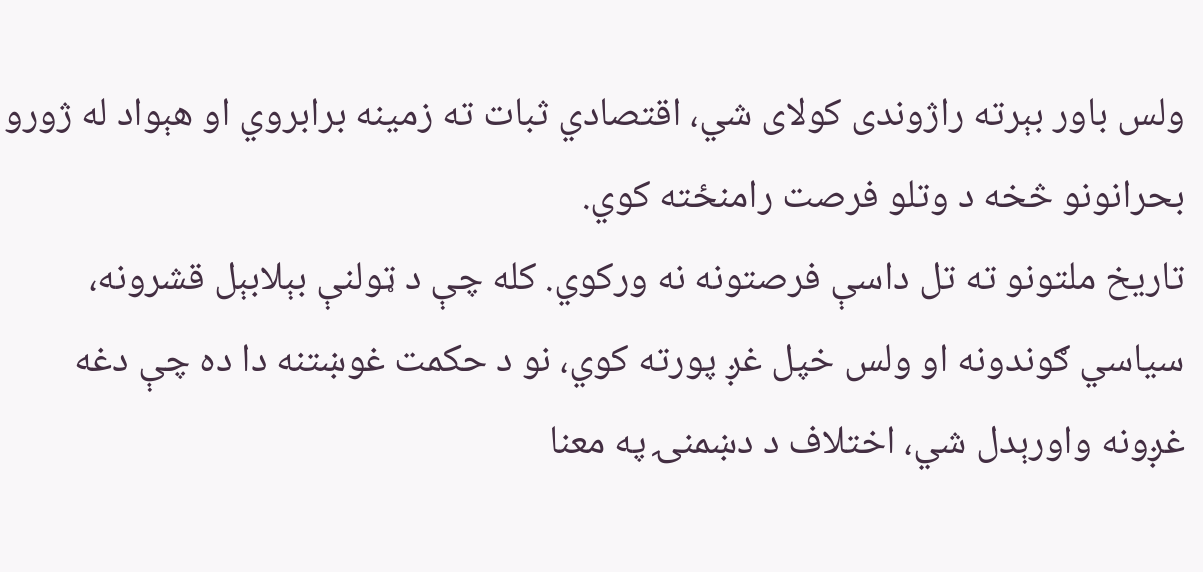ولس باور بېرته راژوندی کولای شي، اقتصادي ثبات ته زمینه برابروي او هېواد له ژورو بحرانونو څخه د وتلو فرصت رامنځته کوي.
تاریخ ملتونو ته تل داسې فرصتونه نه ورکوي. کله چې د ټولنې بېلابېل قشرونه، سیاسي ګوندونه او ولس خپل غږ پورته کوي، نو د حکمت غوښتنه دا ده چې دغه غږونه واورېدل شي، اختلاف د دښمنۍ په معنا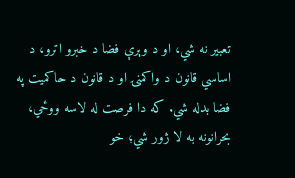تعبیر نه شي، او د وېرې فضا د خبرو اترو، د اساسي قانون د واکمنۍ او د قانون د حاکمیت په فضا بدله شي. که دا فرصت له لاسه ووځي، بحرانونه به لا ژور شي؛ خو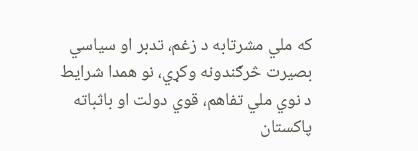که ملي مشرتابه د زغم، تدبر او سیاسي بصیرت څرګندونه وکړي، نو همدا شرایط د نوي ملي تفاهم، قوي دولت او باثباته پاکستان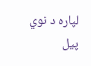لپاره د نوي پیل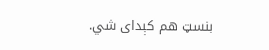بنسټ هم کېدای شي.